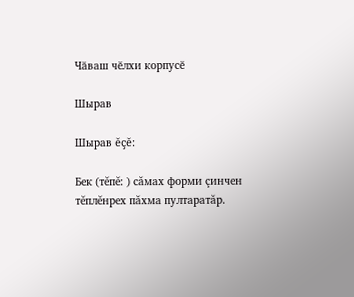Чӑваш чӗлхи корпусӗ

Шырав

Шырав ĕçĕ:

Бек (тĕпĕ: ) сăмах форми çинчен тĕплĕнрех пăхма пултаратăр.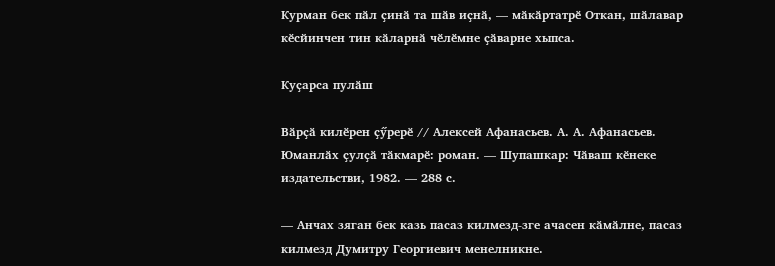Курман бек пӑл ҫинӑ та шӑв иҫнӑ, — мӑкӑртатрӗ Откан, шӑлавар кӗсйинчен тин кӑларнӑ чӗлӗмне ҫӑварне хыпса.

Куҫарса пулӑш

Вӑрҫӑ килӗрен ҫӳрерӗ // Алексей Афанасьев. А. А. Афанасьев. Юманлӑх ҫулҫӑ тӑкмарӗ: роман. — Шупашкар: Чӑваш кӗнеке издательстви, 1982. — 288 с.

— Анчах зяган бек казь пасаз килмезд-зге ачасен кӑмӑлне, пасаз килмезд Думитру Георгиевич менелникне.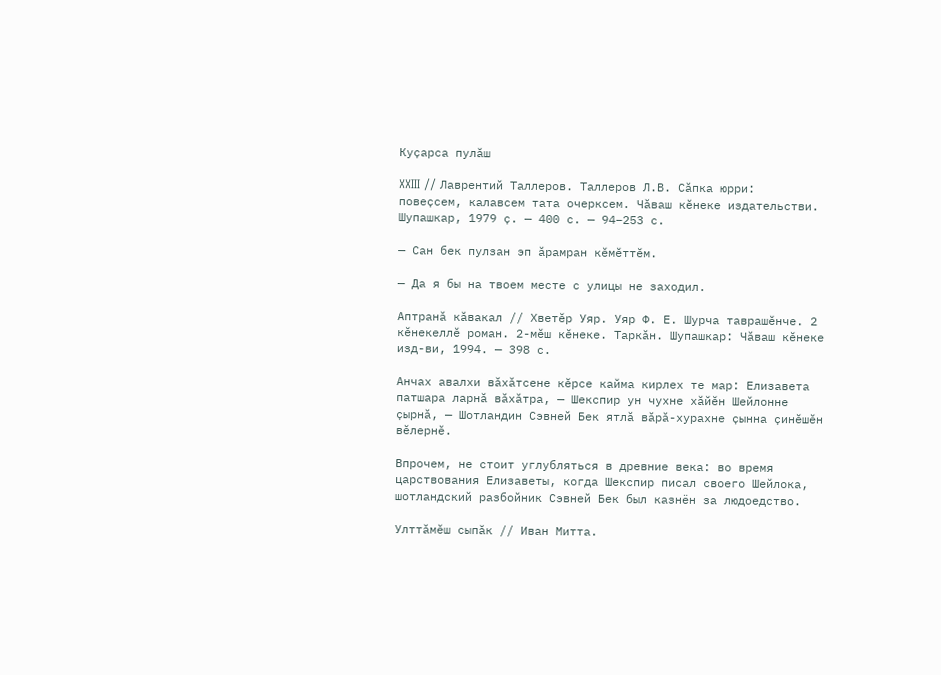Куҫарса пулӑш

XXIII // Лаврентий Таллеров. Таллеров Л.В. Сӑпка юрри: повеҫсем, калавсем тата очерксем. Чӑваш кӗнеке издательстви. Шупашкар, 1979 ҫ. — 400 с. — 94–253 с.

— Сан бек пулзан эп ӑрамран кӗмӗттӗм.

— Да я бы на твоем месте с улицы не заходил.

Аптранӑ кӑвакал // Хветӗр Уяр. Уяр Ф. Е. Шурча таврашӗнче. 2 кӗнекеллӗ роман. 2-мӗш кӗнеке. Таркӑн. Шупашкар: Чӑваш кӗнеке изд-ви, 1994. — 398 с.

Анчах авалхи вӑхӑтсене кӗрсе кайма кирлех те мар: Елизавета патшара ларнӑ вӑхӑтра, — Шекспир ун чухне хӑйӗн Шейлонне ҫырнӑ, — Шотландин Сэвней Бек ятлӑ вӑрӑ-хурахне ҫынна ҫинӗшӗн вӗлернӗ.

Впрочем, не стоит углубляться в древние века: во время царствования Елизаветы, когда Шекспир писал своего Шейлока, шотландский разбойник Сэвней Бек был казнён за людоедство.

Улттӑмӗш сыпӑк // Иван Митта.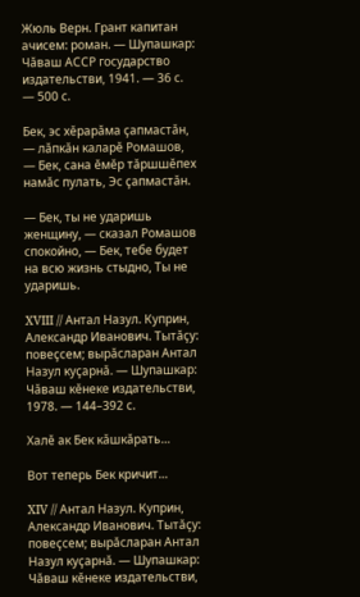Жюль Верн. Грант капитан ачисем: роман. — Шупашкар: Чӑваш АССР государство издательстви, 1941. — 36 с. — 500 с.

Бек, эс хӗрарӑма ҫапмастӑн, — лӑпкӑн каларӗ Ромашов, — Бек, сана ӗмӗр тӑршшӗпех намӑс пулать, Эс ҫапмастӑн.

— Бек, ты не ударишь женщину, — сказал Ромашов спокойно, — Бек, тебе будет на всю жизнь стыдно, Ты не ударишь.

XVIII // Антал Назул. Куприн, Александр Иванович. Тытӑҫу: повеҫсем; вырӑсларан Антал Назул куҫарнӑ. — Шупашкар: Чӑваш кӗнеке издательстви, 1978. — 144–392 с.

Халӗ ак Бек кӑшкӑрать…

Вот теперь Бек кричит…

XIV // Антал Назул. Куприн, Александр Иванович. Тытӑҫу: повеҫсем; вырӑсларан Антал Назул куҫарнӑ. — Шупашкар: Чӑваш кӗнеке издательстви,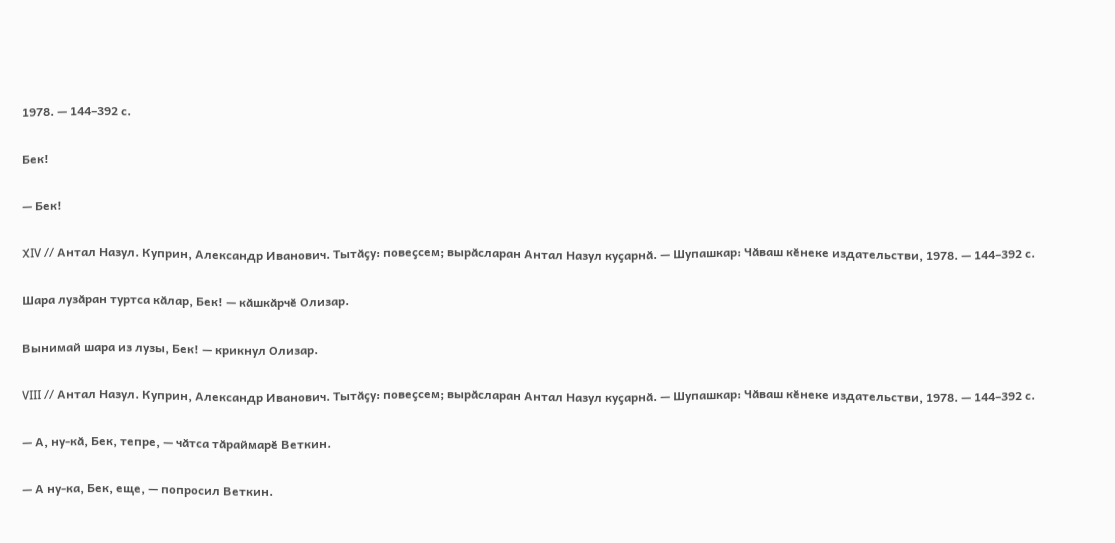1978. — 144–392 с.

Бек!

— Бек!

XIV // Антал Назул. Куприн, Александр Иванович. Тытӑҫу: повеҫсем; вырӑсларан Антал Назул куҫарнӑ. — Шупашкар: Чӑваш кӗнеке издательстви, 1978. — 144–392 с.

Шара лузӑран туртса кӑлар, Бек! — кӑшкӑрчӗ Олизар.

Вынимай шара из лузы, Бек! — крикнул Олизар.

VIII // Антал Назул. Куприн, Александр Иванович. Тытӑҫу: повеҫсем; вырӑсларан Антал Назул куҫарнӑ. — Шупашкар: Чӑваш кӗнеке издательстви, 1978. — 144–392 с.

— А, ну-кӑ, Бек, тепре, — чӑтса тӑраймарӗ Веткин.

— А ну-ка, Бек, еще, — попросил Веткин.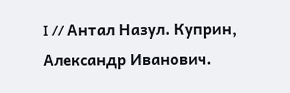I // Антал Назул. Куприн, Александр Иванович.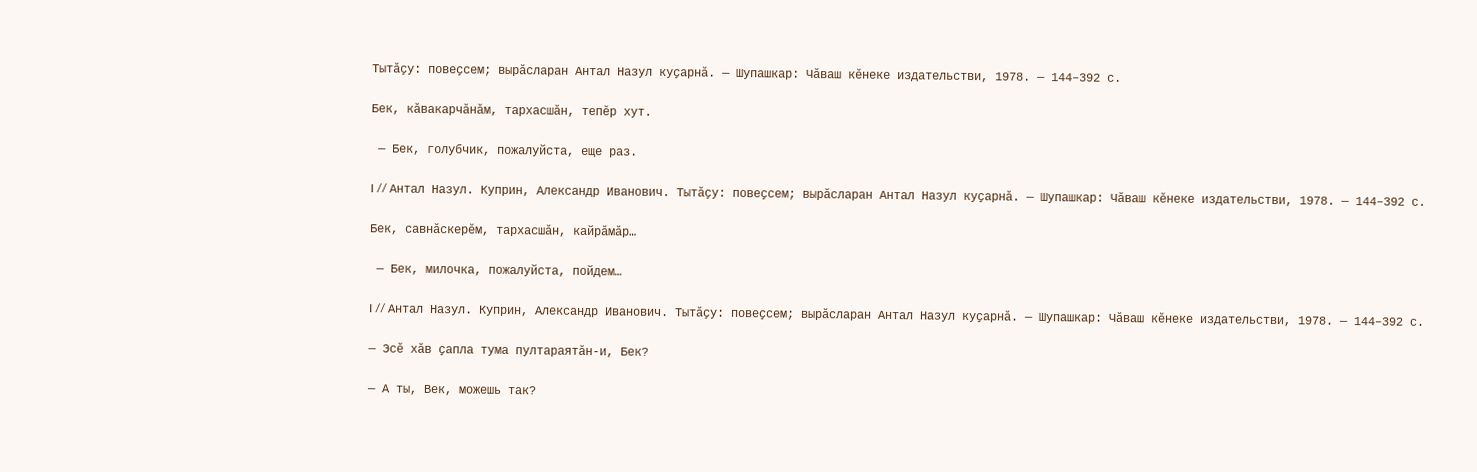Тытӑҫу: повеҫсем; вырӑсларан Антал Назул куҫарнӑ. — Шупашкар: Чӑваш кӗнеке издательстви, 1978. — 144–392 с.

Бек, кӑвакарчӑнӑм, тархасшӑн, тепӗр хут.

 — Бек, голубчик, пожалуйста, еще раз.

I // Антал Назул. Куприн, Александр Иванович. Тытӑҫу: повеҫсем; вырӑсларан Антал Назул куҫарнӑ. — Шупашкар: Чӑваш кӗнеке издательстви, 1978. — 144–392 с.

Бек, савнӑскерӗм, тархасшӑн, кайрӑмӑр…

 — Бек, милочка, пожалуйста, пойдем…

I // Антал Назул. Куприн, Александр Иванович. Тытӑҫу: повеҫсем; вырӑсларан Антал Назул куҫарнӑ. — Шупашкар: Чӑваш кӗнеке издательстви, 1978. — 144–392 с.

— Эсӗ хӑв ҫапла тума пултараятӑн-и, Бек?

— А ты, Век, можешь так?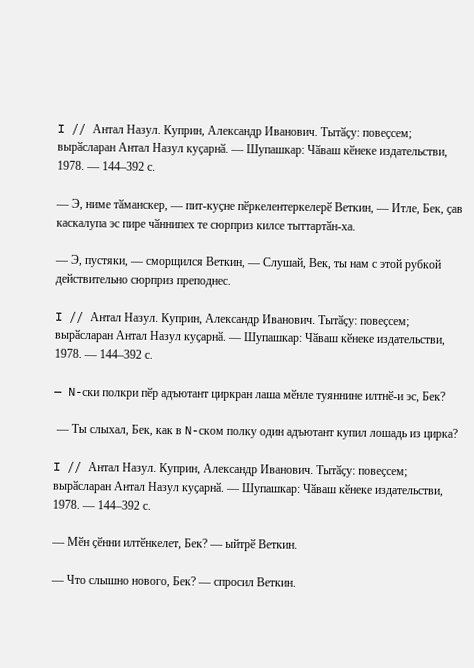I // Антал Назул. Куприн, Александр Иванович. Тытӑҫу: повеҫсем; вырӑсларан Антал Назул куҫарнӑ. — Шупашкар: Чӑваш кӗнеке издательстви, 1978. — 144–392 с.

— Э, ниме тӑманскер, — пит-куҫне пӗркелентеркелерӗ Веткин, — Итле, Бек, ҫав каскалупа эс пире чӑннипех те сюрприз килсе тыттартӑн-ха.

— Э, пустяки, — сморщился Веткин, — Слушай, Век, ты нам с этой рубкой действительно сюрприз преподнес.

I // Антал Назул. Куприн, Александр Иванович. Тытӑҫу: повеҫсем; вырӑсларан Антал Назул куҫарнӑ. — Шупашкар: Чӑваш кӗнеке издательстви, 1978. — 144–392 с.

— N-ски полкри пӗр адъютант циркран лаша мӗнле туяннине илтнӗ-и эс, Бек?

 — Ты слыхал, Бек, как в N-ском полку один адъютант купил лошадь из цирка?

I // Антал Назул. Куприн, Александр Иванович. Тытӑҫу: повеҫсем; вырӑсларан Антал Назул куҫарнӑ. — Шупашкар: Чӑваш кӗнеке издательстви, 1978. — 144–392 с.

— Мӗн ҫӗнни илтӗнкелет, Бек? — ыйтрӗ Веткин.

— Что слышно нового, Бек? — спросил Веткин.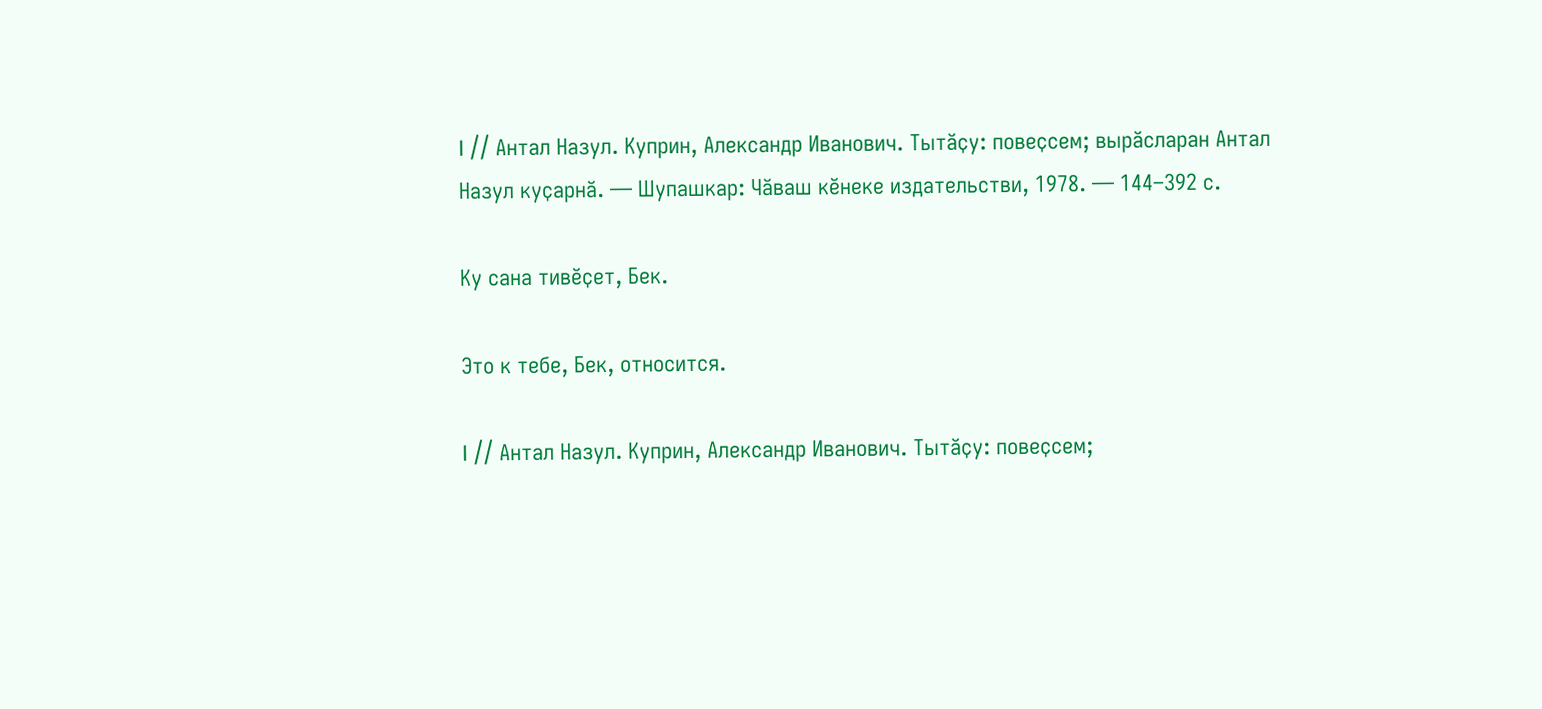I // Антал Назул. Куприн, Александр Иванович. Тытӑҫу: повеҫсем; вырӑсларан Антал Назул куҫарнӑ. — Шупашкар: Чӑваш кӗнеке издательстви, 1978. — 144–392 с.

Ку сана тивӗҫет, Бек.

Это к тебе, Бек, относится.

I // Антал Назул. Куприн, Александр Иванович. Тытӑҫу: повеҫсем;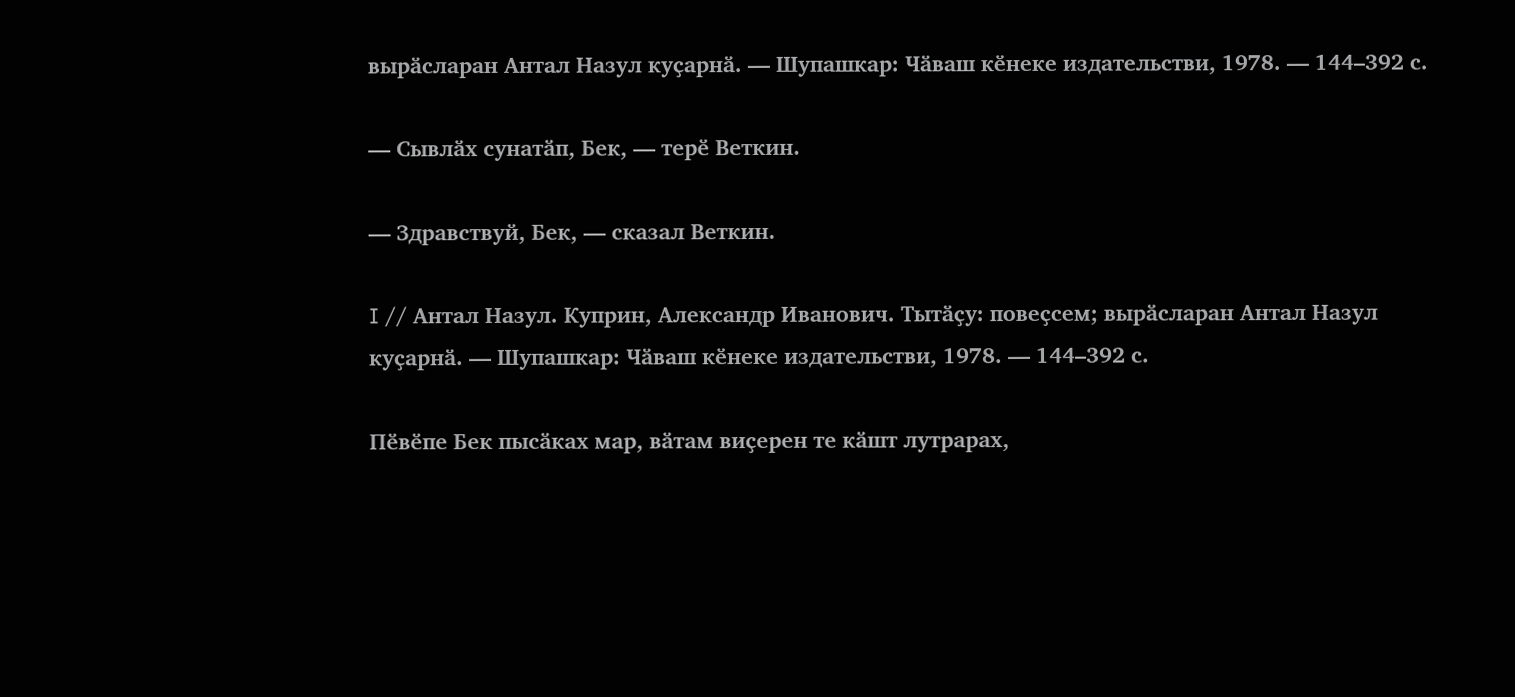вырӑсларан Антал Назул куҫарнӑ. — Шупашкар: Чӑваш кӗнеке издательстви, 1978. — 144–392 с.

— Сывлӑх сунатӑп, Бек, — терӗ Веткин.

— Здравствуй, Бек, — сказал Веткин.

I // Антал Назул. Куприн, Александр Иванович. Тытӑҫу: повеҫсем; вырӑсларан Антал Назул куҫарнӑ. — Шупашкар: Чӑваш кӗнеке издательстви, 1978. — 144–392 с.

Пӗвӗпе Бек пысӑках мар, вӑтам виҫерен те кӑшт лутрарах,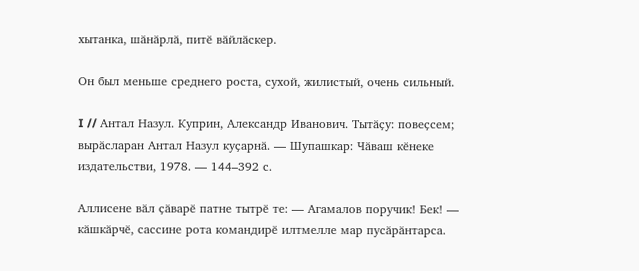хытанка, шӑнӑрлӑ, питӗ вӑйлӑскер.

Он был меньше среднего роста, сухой, жилистый, очень сильный.

I // Антал Назул. Куприн, Александр Иванович. Тытӑҫу: повеҫсем; вырӑсларан Антал Назул куҫарнӑ. — Шупашкар: Чӑваш кӗнеке издательстви, 1978. — 144–392 с.

Аллисене вӑл ҫӑварӗ патне тытрӗ те: — Агамалов поручик! Бек! — кӑшкӑрчӗ, сассине рота командирӗ илтмелле мар пусӑрӑнтарса.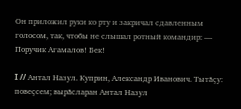Он приложил руки ко рту и закричал сдавленным голосом, так, чтобы не слышал ротный командир: — Поручик Агамалов! Бек!

I // Антал Назул. Куприн, Александр Иванович. Тытӑҫу: повеҫсем; вырӑсларан Антал Назул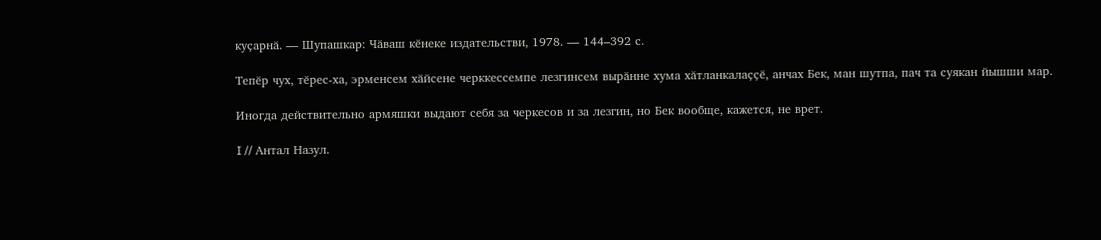куҫарнӑ. — Шупашкар: Чӑваш кӗнеке издательстви, 1978. — 144–392 с.

Тепӗр чух, тӗрес-ха, эрменсем хӑйсене черккессемпе лезгинсем вырӑнне хума хӑтланкалаҫҫӗ, анчах Бек, ман шутпа, пач та суякан йышши мар.

Иногда действительно армяшки выдают себя за черкесов и за лезгин, но Бек вообще, кажется, не врет.

I // Антал Назул.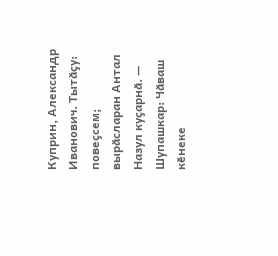Куприн, Александр Иванович. Тытӑҫу: повеҫсем; вырӑсларан Антал Назул куҫарнӑ. — Шупашкар: Чӑваш кӗнеке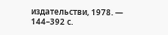издательстви, 1978. — 144–392 с.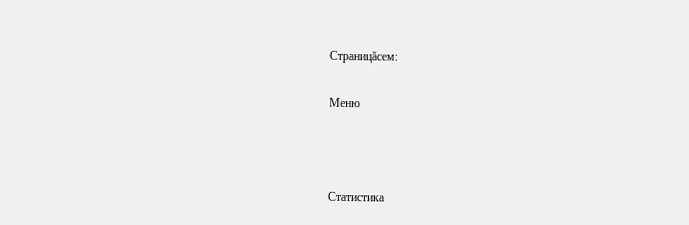Страницăсем:

Меню



Статистика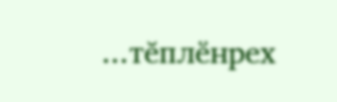...тĕплӗнрех